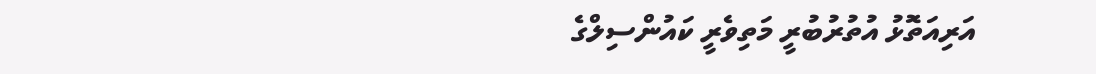އަރިއަތޮޅު އުތުރުބުރީ މަތިވެރީ ކައުންސިލްގެ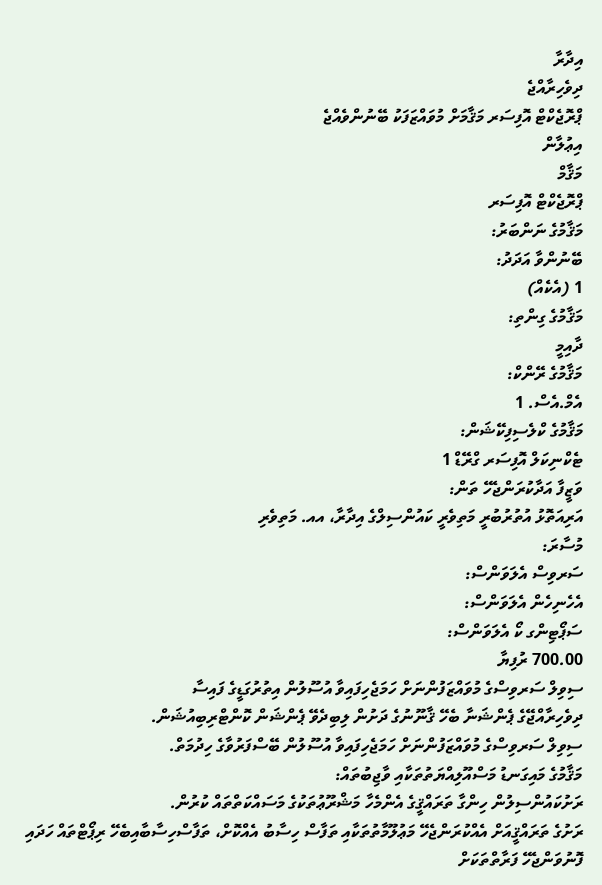އިދާރާ
ދިވެހިރާއްޖެ
ޕްރޮޖެކްޓް އޮފިސަރ މަޤާމަށް މުވައްޒަފަކު ބޭނުންވެއްޖެ
އިޢުލާން
މަޤާމް
ޕްރޮޖެކްޓް އޮފިސަރ
މަޤާމުގެ ނަންބަރު:
ބޭނުންވާ އަދަދު:
1 (އެކެއް)
މަޤާމުގެ ގިންތި:
ދާއިމީ
މަޤާމުގެ ރޭންކް:
އެމް.އެސް. 1
މަޤާމުގެ ކްލެސިފިކޭޝަން:
ޓެކްނިކަލް އޮފިސަރ ގްރޭޑް 1
ވަޒީފާ އަދާކުރަންޖެހޭ ތަން:
އަރިއަތޮޅު އުތުރުބުރީ މަތިވެރީ ކައުންސިލްގެ އިދާރާ، އއ. މަތިވެރި
މުސާރަ:
ސަރވިސް އެލަވަންސް:
އެހެނިހެން އެލަވަންސް:
ސަޕޯޓިންގ ކޯ އެލަވަންސް:
700.00 ރުފިޔާ
ސިވިލް ސަރވިސްގެ މުވައްޒަފުންނަށް ހަމަޖެހިފައިވާ އުސޫލުން އިތުރުގަޑީގެ ފައިސާ
ދިވެހިރާއްޖޭގެ ޕެންޝަނާ ބެހޭ ޤާނޫނުގެ ދަށުން ލިބިދެވޭ ޕެންޝަން ކޮންޓްރިބިއުޝަން.
ސިވިލް ސަރވިސްގެ މުވައްޒަފުންނަށް ހަމަޖެހިފައިވާ އުސޫލުން ބޭސްފަރުވާގެ ހިދުމަތް.
މަޤާމުގެ މައިގަނޑު މަސްއޫލިއްޔަތުތަކާއި ވާޖިބުތައް:
ރަށުކައުންސިލުން ހިންގާ ތަރައްޤީގެ އެންމެހާ މަޝްރޫޢުތަކުގެ މަސައްކަތްތައް ކުރުން.
ރަށުގެ ތަރައްޤީއަށް އެއްކުރަންޖެހޭ މަޢުލޫމާތުތަކާއި ތަފާސް ހިސާބު އެއްކޮށް، ތަފާސްހިސާބާއިބެހޭ ރިޕޯޓްތައް ހަދައި ފޮނުވަންޖެހޭ ފަރާތްތަކަށް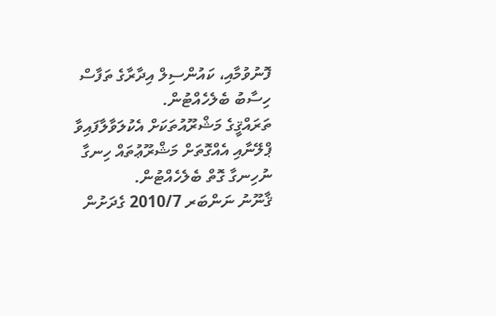ފޮނުވުމާއި، ކައުންސިލް އިދާރާގެ ތަފާސް ހިސާބު ބެލެހެއްޓުން.
ތަރައްޤީގެ މަޝްރޫއުތަކަށް އެކުލަވާލާފައިވާ ޕްލޭނާއި އެއްގޮތަށް މަޝްރޫޢުތައް ހިނގާ ނުހިނގާ ގޮތް ބެލެހެއްޓުން.
ޤާނޫނު ނަންބަރ 2010/7 ގެދަށުން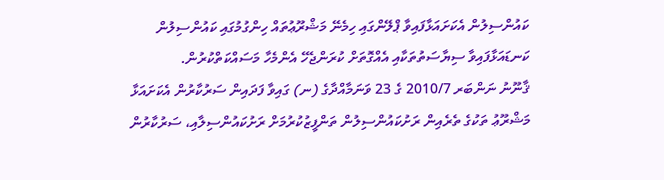ކައުންސިލުން އެކަށައަޅާފައިވާ ޕްލޭންގައި ހިމެނޭ މަޝްރޫޢުތައް ހިންގުމުގައި ކައުންސިލުން ކަނޑައަޅާފައިވާ ސިޔާސަތުތަކާއި އެއްގޮތަށް ކުރަންޖެހޭ އެންމެހާ މަސައްކަތްކުރުން.
ޤާނޫނު ނަންބަރ 2010/7 ގެ 23 ވަނަމާއްދާގެ (ނ) ގައިވާ ފަދައިން ސަރުކާރުން އެކަށައަޅާ މަޝްރޫޢު ތަކުގެ ތެރެއިން ރަށުކައުންސިލުން ތަންފީޒުކުރުމަށް ރަށުކައުންސިލާއި، ސަރުކާރުން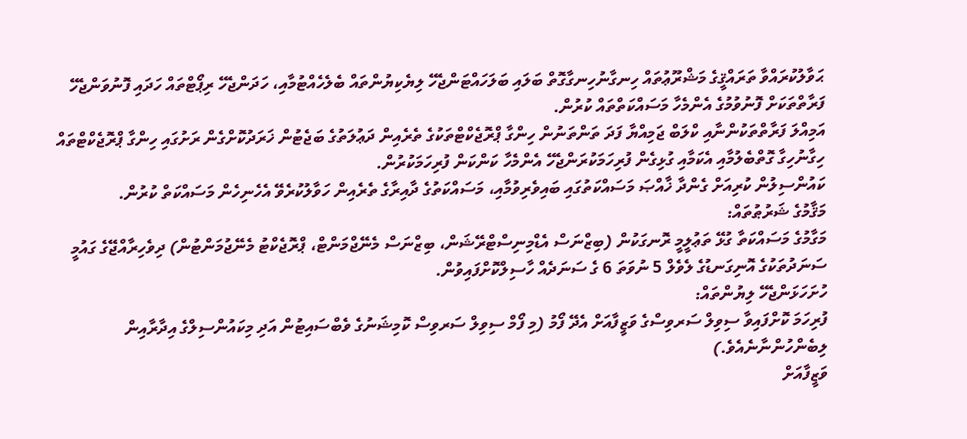ޙަވާލުކުރައްވާ ތަރައްޤީގެ މަޝްރޫޢުތައް ހިނގާނުހިނގާގޮތް ބަލައި ބަލަހައްޓަންޖެހޭ ލިޔެކިޔުންތައް ބެލެހެއްޓުމާއި، ހަދަންޖެހޭ ރިޕޯޓްތައް ހަދައި ފޮނުވަންޖެހޭ ފަރާތްތަކަށް ފޮނުވުމުގެ އެންމެހާ މަސައްކަތްތައް ކުރުން.
އަމިއްލަ ފަރާތްތަކުންނާއި ކްލަބް ޖަމިއްޔާ ފަދަ ތަންތަނުން ހިންގާ ޕްރޮޖެކްޓްތަކުގެ ތެރެއިން ދަޢުލަތުގެ ބަޖެޓުން ޚަރަދުކޮށްގެން ރަށުގައި ހިންގާ ޕްރޮޖެކްޓްތައް ހިގާނުހިގާ ގޮތްބެލުމާއި އެކަމާއި ގުޅިގެން ފުރިހަމަކުރަންޖެހޭ އެންމެހާ ކަންކަން ފުރިހަމަކުރުން.
ކައުންސިލުން ކުރިއަށް ގެންދާ ޚާއްޞަ މަސައްކަތުގައި ބައިވެރިވުމާއި، މަސައްކަތުގެ ދާއިރާގެ ތެރެއިން ހަވާލުކުރެވޭ އެހެނިހެން މަސައްކަތް ކުރުން.
މަޤާމުގެ ޝަރުޠުތައް:
މަގާމުގެ މަސައްކަތާ ގުޅޭ ތަޢުލީމީ ރޮނގަކުން (ބިޒްނަސް އެޑްމިނިސްޓްރޭޝަން، ބިޒްނަސް މެނޭޖްމަންޓް، ޕްރޮޖެކްޓު މެނޭޖުމަންޓުން) ދިވެހިރާއްޖޭގެ ގައުމީ ސަނަދުތަކުގެ އޮނިގަނޑުގެ ލެވެލް 5 ނުވަތަ 6 ގެ ސަނަދެއް ހާސިލްކޮށްފައިވުން.
ހުށަހަޅަންޖެހޭ ލިޔުންތައް:
ފުރިހަމަ ކޮށްފައިވާ ސިވިލް ސަރވިސްގެ ވަޒީފާއަށް އެދޭ ފޯމު (މި ފޯމް ސިވިލް ސަރވިސް ކޮމިޝަނުގެ ވެބްސައިޓުން އަދި މިކައުންސިލްގެ އިދާރާއިން ލިބެންހުންނާނެއެވެ.)
ވަޒީފާއަށް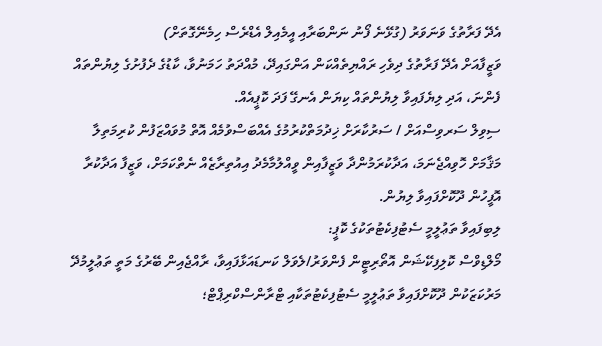އެދޭ ފަރާތުގެ ވަނަވަރު (ގުޅޭނެ ފޯނު ނަންބަރާއި އީމެއިލް އެޑްރެސް ހިމެނޭގޮތަށް)
ވަޒީފާއަށް އެދޭ ފަރާތުގެ ދިވެހި ރައްޔިތެއްކަން އަންގައިދޭ، މުއްދަތު ހަމަނުވާ، ކާޑުގެ ދެފުށުގެ ލިޔުންތައް ފެންނަ، އަދި ލިޔެފައިވާ ލިޔުންތައް ކިޔަން އެނގޭ ފަދަ ކޮޕީއެއް.
ސިވިލް ސަރވިސްއަށް / ސަރުކާރަށް ޚިދުމަތްކުރުމުގެ އެއްބަސްވުމެއް އޮތް މުވައްޒަފުން ކުރިމަތިލާ މަޤާމަށް ހޮވިއްޖެނަމަ، އަދާކުރަމުންދާ ވަޒީފާއިން ވީއްލުމާމެދު އިއުތިރާޒެއް ނެތްކަމަށް، ވަޒީފާ އަދާކުރާ އޮފީހުން ދޫކޮށްފައިވާ ލިޔުން.
ލިބިފައިވާ ތަޢުލީމީ ސެޓުފިކެޓުތަކުގެ ކޮޕީ:
މޯލްޑިވްސް ކޮލިފިކޭޝަން އޮތޯރިޓީން ފެންވަރު/ލެވަލް ކަނޑައަޅާފައިވާ، ރާއްޖެއިން ބޭރުގެ މަތީ ތަޢުލީމުދޭ މަރުކަޒަކުން ދޫކޮށްފައިވާ ތަޢުލީމީ ސެޓުފިކެޓުތަކާއި ޓްރާންސްކްރިޕްޓް؛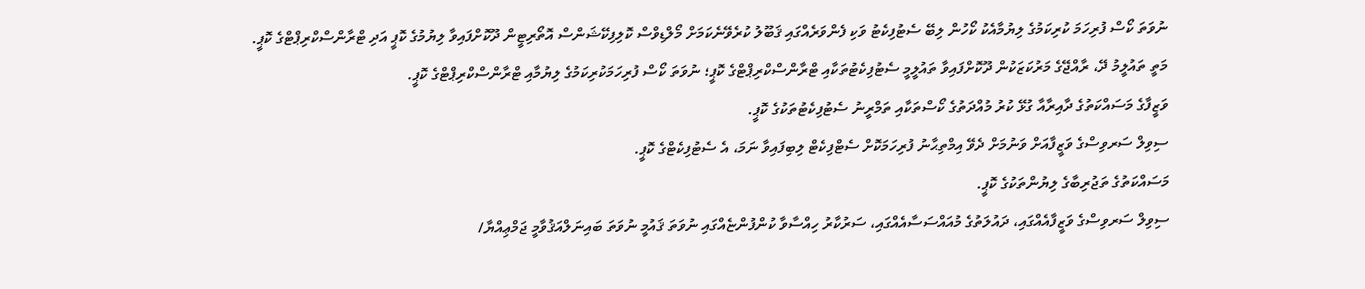ނުވަތަ ކޯސް ފުރިހަމަ ކުރިކަމުގެ ލިޔުމާއެކު ކޯހުން ލިބޭ ސެޓުފިކެޓު ވަކި ފެންވަރެއްގައި ޤަބޫލު ކުރެވޭނެކަމަށް މޯލްޑިވްސް ކޮލިފިކޭޝަންސް އޮތޯރިޓީން ދޫކޮށްފައިވާ ލިޔުމުގެ ކޮޕީ އަދި ޓްރާންސްކްރިޕްޓްގެ ކޮޕީ.
މަތީ ތައުލީމު ދޭ، ރާއްޖޭގެ މަރުކަޒަކުން ދޫކޮށްފައިވާ ތައުލީމީ ސެޓުފިކެޓުތަކާއި ޓްރާންސްކްރިޕްޓްގެ ކޮޕީ؛ ނުވަތަ ކޯސް ފުރިހަމަކުރިކަމުގެ ލިޔުމާއި ޓްރާންސްކްރިޕްޓްގެ ކޮޕީ.
ވަޒީފާގެ މަސައްކަތުގެ ދާއިރާއާ ގުޅޭ ކުރު މުއްދަތުގެ ކޯސްތަކާއި ތަމްރީނު ސެޓުފިކެޓުތަކުގެ ކޮޕީ.
ސިވިލް ސަރވިސްގެ ވަޒީފާއަށް ވަނުމަށް ދެވޭ އިމްތިޙާނު ފުރިހަމަކޮށް ސެޓްފިކެޓް ލިބިފައިވާ ނަމަ، އެ ސެޓުފިކެޓްގެ ކޮޕީ.
މަސައްކަތުގެ ތަޖުރިބާގެ ލިޔުންތަކުގެ ކޮޕީ.
ސިވިލް ސަރވިސްގެ ވަޒީފާއެއްގައި، ދައުލަތުގެ މުއައްސަސާއެއްގައި، ސަރުކާރު ހިއްސާވާ ކުންފުންޏެއްގައި ނުވަތަ ޤައުމީ ނުވަތަ ބައިނަލްއަޤުވާމީ ޖަމްޢިއްޔާ/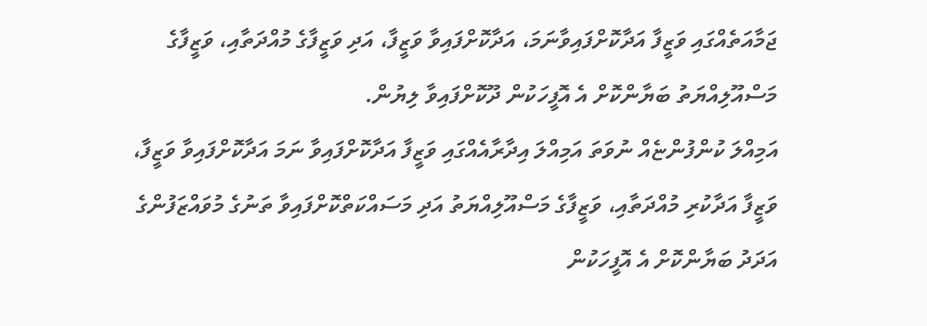ޖަމާއަތެއްގައި ވަޒީފާ އަދާކޮށްފައިވާނަމަ، އަދާކޮށްފައިވާ ވަޒީފާ، އަދި ވަޒީފާގެ މުއްދަތާއި، ވަޒީފާގެ މަސްއޫލިއްޔަތު ބަޔާންކޮށް އެ އޮފީހަކުން ދޫކޮށްފައިވާ ލިޔުން.
އަމިއްލަ ކުންފުންޏެއް ނުވަތަ އަމިއްލަ އިދާރާއެއްގައި ވަޒީފާ އަދާކޮށްފައިވާ ނަމަ އަދާކޮށްފައިވާ ވަޒީފާ، ވަޒީފާ އަދާކުރި މުއްދަތާއި، ވަޒީފާގެ މަސްއޫލިއްޔަތު އަދި މަސައްކަތްކޮށްފައިވާ ތަނުގެ މުވައްޒަފުންގެ އަދަދު ބަޔާންކޮށް އެ އޮފީހަކުން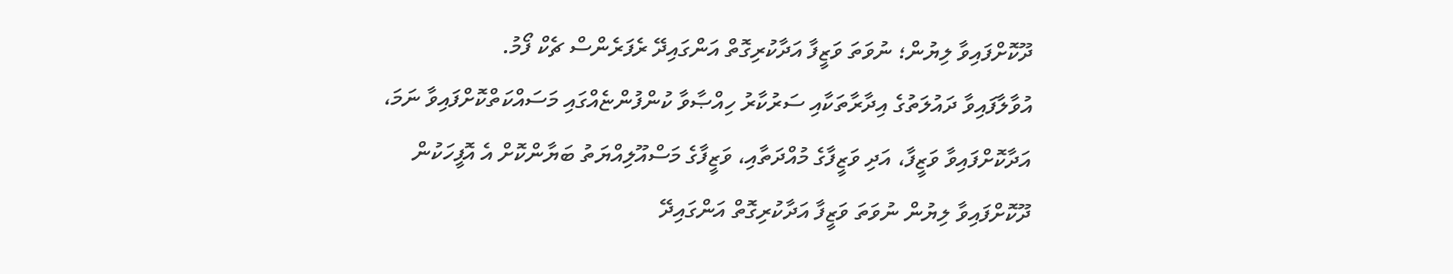ދޫކޮށްފައިވާ ލިޔުން؛ ނުވަތަ ވަޒީފާ އަދާކުރިގޮތް އަންގައިދޭ ރެފަރެންސް ޗެކް ފޯމު.
އުވާލާފައިވާ ދައުލަތުގެ އިދާރާތަކާއި ސަރުކާރު ހިއްޞާވާ ކުންފުންޏެއްގައި މަސައްކަތްކޮށްފައިވާ ނަމަ، އަދާކޮށްފައިވާ ވަޒީފާ، އަދި ވަޒީފާގެ މުއްދަތާއި، ވަޒީފާގެ މަސްއޫލިއްޔަތު ބަޔާންކޮށް އެ އޮފީހަކުން ދޫކޮށްފައިވާ ލިޔުން ނުވަތަ ވަޒީފާ އަދާކުރިގޮތް އަންގައިދޭ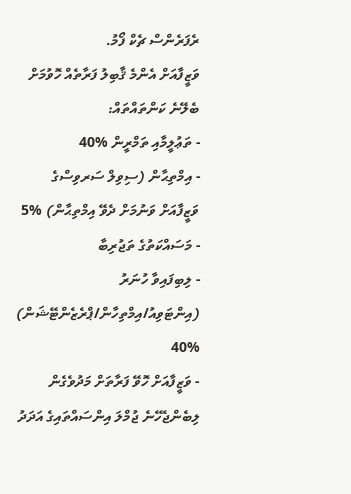ރެފަރެންސް ޗެކް ފޯމު.
ވަޒީފާއަށް އެންމެ ޤާބިލު ފަރާތެއް ހޮވުމަށް ބެލޭނެ ކަންތައްތައް:
- ތަޢުލީމާއި ތަމްރީން %40
- އިމްތިޙާން (ސިވިލް ސަރވިސްގެ ވަޒީފާއަށް ވަނުމަށް ދެވޭ އިމްތިޙާން) %5
- މަސައްކަތުގެ ތަޖުރިބާ
- ލިބިފައިވާ ހުނަރު (އިންޓަވިއު/އިމްތިހާން/ޕްރެޒެންޓޭޝަން) %40
- ވަޒީފާއަށް ހޮވޭ ފަރާތަށް މަދުވެގެން ލިބެންޖެހޭނެ ޖުމްލަ އިންސައްތައިގެ އަދަދު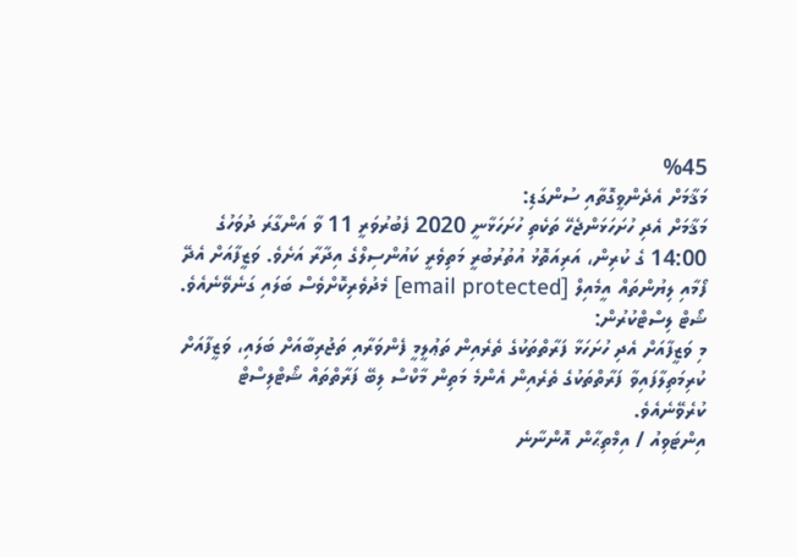%45
މަޤާމަށް އެދެންވީގޮތާއި ސުންގަޑި:
މަޤާމަށް އެދި ހުށަހަޅަންޖެހޭ ތަކެތި ހުށަހަޅާނީ 2020 ފެބުރުވަރީ 11 ވާ އަންގާރަ ދުވަހުގެ 14:00 ގެ ކުރިން، އަރިއަތޮޅު އުތުރުބުރީ މަތިވެރީ ކައުންސިލްގެ އިދާރާ އަށެވެ. ވަޒީފާއަށް އެދޭ ފޯމާއި ލިޔުންތައް އީމެއިލް [email protected] މެދުވެރިކޮށްވެސް ބަލައި ގަނެވޭނެއެވެ.
ޝޯޓް ލިސްޓްކުރުން:
މި ވަޒީފާއަށް އެދި ހުށަހަޅާ ފަރާތްތަކުގެ ތެރެއިން ތަޢުލީމީ ފެންވަރާއި ތަޖުރިބާއަށް ބަލައި، ވަޒީފާއަށް ކުރިމަތިލާފައިވާ ފަރާތްތަކުގެ ތެރެއިން އެންމެ މަތިން މާކްސް ލިބޭ ފަރާތްތައް ޝޯޓްލިސްޓް ކުރެވޭނެއެވެ.
އިންޓަވިއު / އިމްތިޙާން އޮންނާނެ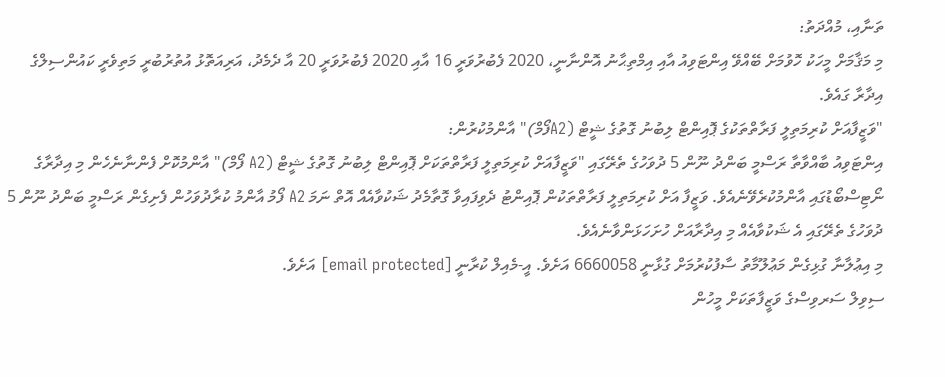ތަނާއި، މުއްދަތު:
މި މަޤާމަށް މީހަކު ހޮވުމަށް ބޭއްވޭ އިންޓަވިއު އާއި އިމްތިޙާނު އޮންނާނީ، 2020 ފެބުރުވަރީ 16 އާއި 2020 ފެބުރުވަރީ 20 އާ ދެމެދު، އަރިއަތޮޅު އުތުރުބުރީ މަތިވެރީ ކައުންސިލްގެ އިދާރާ ގައެވެ.
"ވަޒީފާއަށް ކުރިމަތިލީ ފަރާތްތަކުގެ ޕޮއިންޓް ލިބުނު ގޮތުގެ ޝީޓް (A2ފޯމް)" އާންމުކުރުން:
އިންޓަވިއު ބާއްވާތާ ރަސްމީ ބަންދު ނޫން 5 ދުވަހުގެ ތެރޭގައި "ވަޒީފާއަށް ކުރިމަތިލީ ފަރާތްތަކަށް ޕޮއިންޓް ލިބުނު ގޮތުގެ ޝީޓް (A2 ފޯމް)" އާންމުކޮށް ފެންނާނެހެން މި އިދާރާގެ ނޯޓިސްބޯޑުގައި އާންމުކުރެވޭނެއެވެ. ވަޒީފާ އަށް ކުރިމަތިލީ ފަރާތްތަކުން ޕޮއިންޓު ދެވިފައިވާ ގޮތާމެދު ޝަކުވާއެއް އޮތް ނަމަ A2 ފޯމު އާންމު ކުރާދުވަހުން ފެށިގެން ރަސްމީ ބަންދު ނޫން 5 ދުވަހުގެ ތެރޭގައި އެ ޝަކުވާއެއް މި އިދާރާއަށް ހުށަހަޅަންވާނެއެވެ.
މި އިޢުލާނާ ގުޅިގެން މަޢުލޫމާތު ސާފުކުރުމަށް ގުޅާނީ 6660058 އަށެވެ. އީ-މެއިލް ކުރާނީ [email protected] އަށެވެ.
ސިވިލް ސަރވިސްގެ ވަޒީފާތަކަށް މީހުން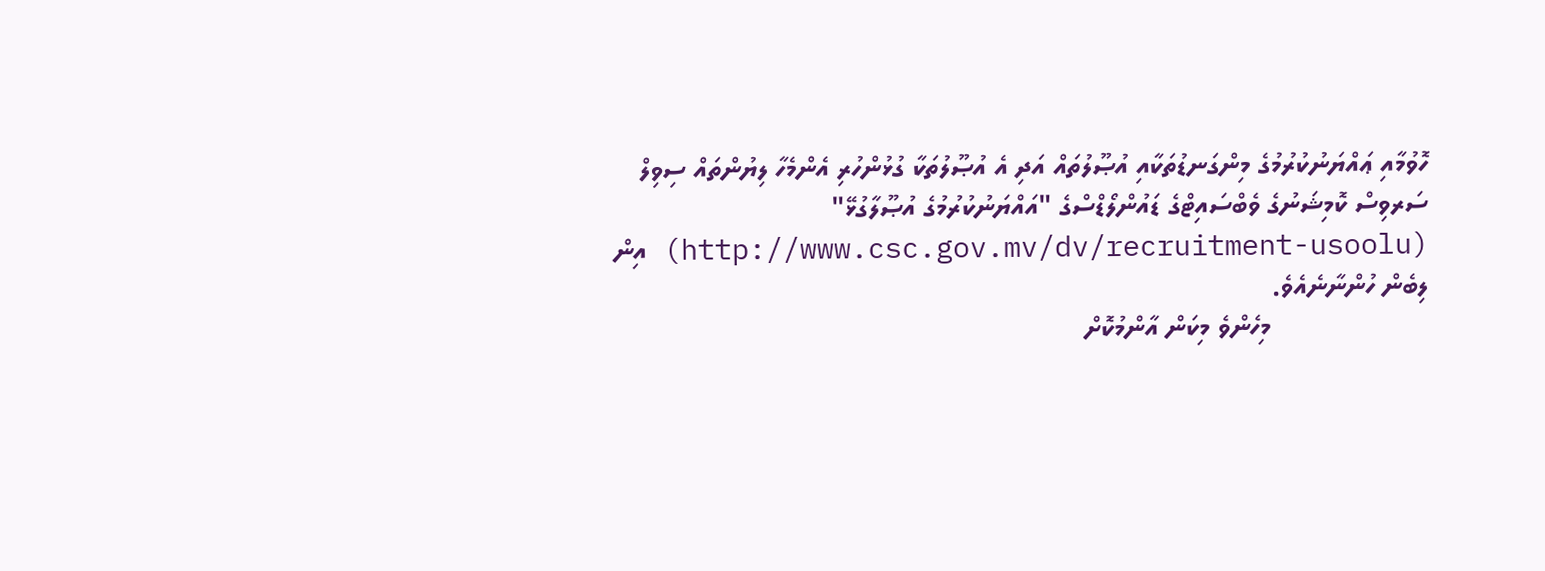ހޮވުމާއި ޢައްޔަނުކުރުމުގެ މިންގަނޑުތަކާއި އުޞޫލުތައް އަދި އެ އުޞޫލުތަކާ ގުޅުންހުރި އެންމެހާ ލިޔުންތައް ސިވިލް ސަރވިސް ކޮމިޝަނުގެ ވެބްސައިޓްގެ ޑައުންލޯޑްސްގެ "އައްޔަނުކުރުމުގެ އުޞޫލާގުޅޭ" (http://www.csc.gov.mv/dv/recruitment-usoolu) އިން ލިބެން ހުންނާނެއެވެ.
                     މިހެންވެ މިކަން އާންމުކޮށް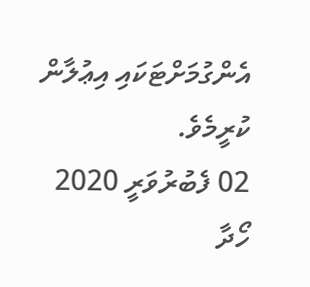އެންގުމަށްޓަކައި އިޢުލާން ކުރީމެވެ.
02 ފެބުރުވަރީ 2020
ހޯދާ